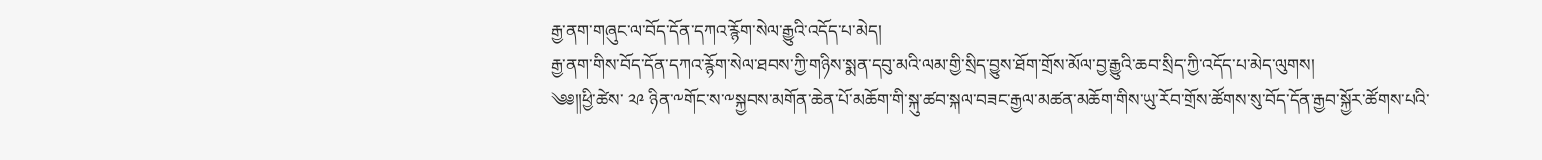རྒྱ་ནག་གཞུང་ལ་བོད་དོན་དཀའ་རྙོག་སེལ་རྒྱུའི་འདོད་པ་མེད།
རྒྱ་ནག་གིས་བོད་དོན་དཀའ་རྙོག་སེལ་ཐབས་ཀྱི་གཉིས་སྨན་དབུ་མའི་ལམ་གྱི་སྲིད་བྱུས་ཐོག་གྲོས་མོལ་བྱ་རྒྱུའི་ཆབ་སྲིད་ཀྱི་འདོད་པ་མེད་ལུགས།
༄༅༎ཕྱི་ཚེས་ ༢༩ ཉིན་༸གོང་ས་༸སྐྱབས་མགོན་ཆེན་པོ་མཆོག་གི་སྐུ་ཚབ་སྐལ་བཟང་རྒྱལ་མཚན་མཆོག་གིས་ཡུ་རོབ་གྲོས་ཚོགས་སུ་བོད་དོན་རྒྱབ་སྐྱོར་ཚོགས་པའི་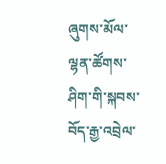ཞུགས་མོལ་ལྷན་ཚོགས་ཤིག་གི་སྐབས་བོད་རྒྱ་འབྲེལ་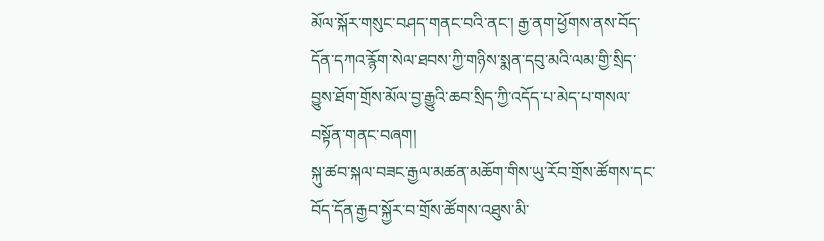མོལ་སྐོར་གསུང་བཤད་གནང་བའི་ནང་། རྒྱ་ནག་ཕྱོགས་ནས་བོད་དོན་དཀའ་རྙོག་སེལ་ཐབས་ཀྱི་གཉིས་སྨན་དབུ་མའི་ལམ་གྱི་སྲིད་བྱུས་ཐོག་གྲོས་མོལ་བྱ་རྒྱུའི་ཆབ་སྲིད་ཀྱི་འདོད་པ་མེད་པ་གསལ་བསྟོན་གནང་བཞག།
སྐུ་ཚབ་སྐལ་བཟང་རྒྱལ་མཚན་མཆོག་གིས་ཡུ་རོབ་གྲོས་ཚོགས་དང་བོད་དོན་རྒྱབ་སྐྱོར་བ་གྲོས་ཚོགས་འཐུས་མི་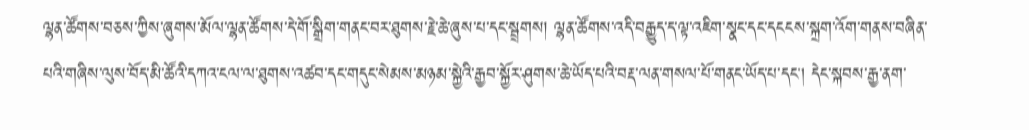ལྷན་ཚོགས་བཅས་ཀྱིས་ཞུགས་མོལ་ལྷན་ཚོགས་དེ་གོ་སྒྲིག་གནང་བར་ཐུགས་རྗེ་ཆེ་ཞུས་པ་དང་སྦྲགས། ལྷན་ཚོགས་འདི་བརྒྱུད་ད་ལྟ་འཇིག་སྣང་དང་དངངས་སྐྲག་འོག་གནས་བཞིན་པའི་གཞིས་ལུས་བོད་མི་ཚོའི་དཀའ་ངལ་ལ་ཐུགས་འཚབ་དང་གདུང་སེམས་མཉམ་སྐྱེའི་རྒྱབ་སྐྱོར་ཤུགས་ཆེ་ཡོད་པའི་བརྡ་ལན་གསལ་པོ་གནང་ཡོད་པ་དང། དེང་སྐབས་རྒྱ་ནག་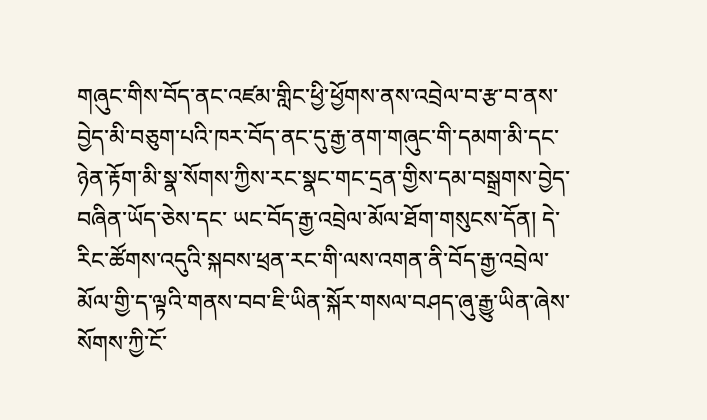གཞུང་གིས་བོད་ནང་འཛམ་གླིང་ཕྱི་ཕྱོགས་ནས་འབྲེལ་བ་རྩ་བ་ནས་བྱེད་མི་བཅུག་པའི་ཁར་བོད་ནང་དུ་རྒྱ་ནག་གཞུང་གི་དམག་མི་དང་ཉེན་རྟོག་མི་སྣ་སོགས་ཀྱིས་རང་སྣང་གང་དྲན་གྱིས་དམ་བསྒྲགས་བྱེད་བཞིན་ཡོད་ཅེས་དང་ ཡང་བོད་རྒྱ་འབྲེལ་མོལ་ཐོག་གསུངས་དོན། དེ་རིང་ཚོགས་འདུའི་སྐབས་ཕྲན་རང་གི་ལས་འགན་ནི་བོད་རྒྱ་འབྲེལ་མོལ་གྱི་ད་ལྟའི་གནས་བབ་ཇི་ཡིན་སྐོར་གསལ་བཤད་ཞུ་རྒྱུ་ཡིན་ཞེས་སོགས་ཀྱི་ངོ་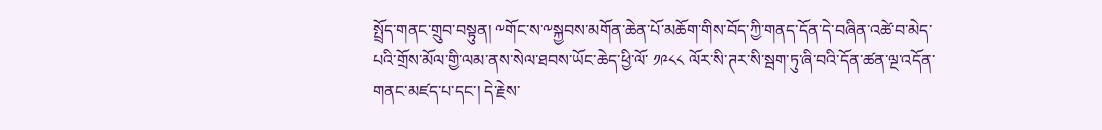སྤྲོད་གནང་གྲུབ་བསྟུན། ༸གོང་ས་༸སྐྱབས་མགོན་ཆེན་པོ་མཆོག་གིས་བོད་ཀྱི་གནད་དོན་དེ་བཞིན་འཚེ་བ་མེད་པའི་གྲོས་མོལ་གྱི་ལམ་ནས་སེལ་ཐབས་ཡོང་ཆེད་ཕྱི་ལོ་ ༡༩༨༨ ལོར་སི་ཊར་སི་སྦག་ཏུ་ཞི་བའི་དོན་ཚན་ལྔ་འདོན་གནང་མཛད་པ་དང་། དེ་རྗེས་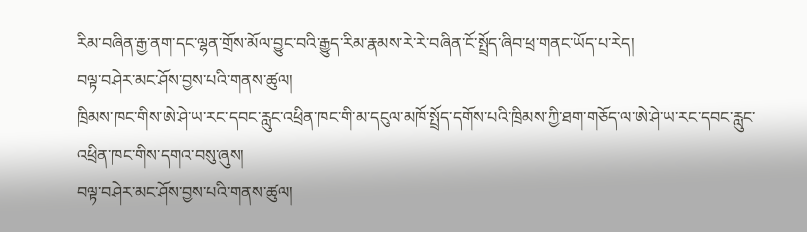རིམ་བཞིན་རྒྱ་ནག་དང་ལྷན་གྲོས་མོལ་བྱུང་བའི་རྒྱུད་རིམ་རྣམས་རེ་རེ་བཞིན་ངོ་སྤྲོད་ཞིབ་ཕྲ་གནང་ཡོད་པ་རེད།
བལྟ་བཤེར་མང་ཤོས་བྱས་པའི་གནས་ཚུལ།
ཁྲིམས་ཁང་གིས་ཨེ་ཤེ་ཡ་རང་དབང་རླུང་འཕྲིན་ཁང་གི་མ་དངུལ་མཁོ་སྤྲོད་དགོས་པའི་ཁྲིམས་ཀྱི་ཐག་གཅོད་ལ་ཨེ་ཤེ་ཡ་རང་དབང་རླུང་འཕྲིན་ཁང་གིས་དགའ་བསུ་ཞུས།
བལྟ་བཤེར་མང་ཤོས་བྱས་པའི་གནས་ཚུལ།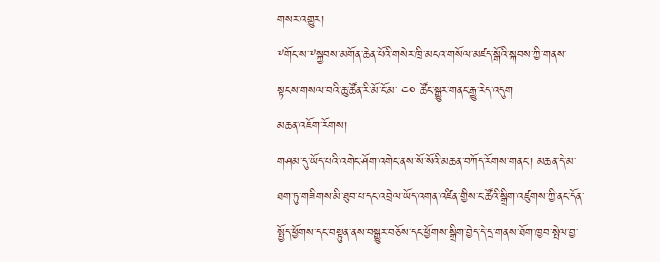གསར་འགྱུར།
༸གོང་ས་༸སྐྱབས་མགོན་ཆེན་པོའི་གསེར་ཁྲི་མངའ་གསོལ་མཛད་སྒོའི་སྐབས་ཀྱི་གནས་སྟངས་གསལ་བའི་ཆུ་ཚོན་རི་མོ་ངོ་མ་ ༤༠ ཚོང་སྒྱུར་གནང་རྒྱུ་རེད་འདུག
མཆན་འཇོག་རོགས།
གཤམ་དུ་ཡོད་པའི་འགེང་ཤོག་འགེང་ནས་སོ་སོའི་མཆན་བཀོད་རོགས་གནང་། མཆན་དེ་མ་ཐག་ཏུ་གཟིགས་མི་ཐུབ་པ་དང་འབྲེལ་ཡོད་འགན་འཛིན་གྱིས་ང་ཚོའི་སྒྲིག་འཛུགས་ཀྱི་ནང་དོན་སྤྱོད་ཕྱོགས་དང་བསྟུན་ནས་བསྒྱུར་བཅོས་དང་ཕྱོགས་སྒྲིག་བྱེད་དེ་དྲ་གནས་ཐོག་ཁྱབ་སྤེལ་བྱ་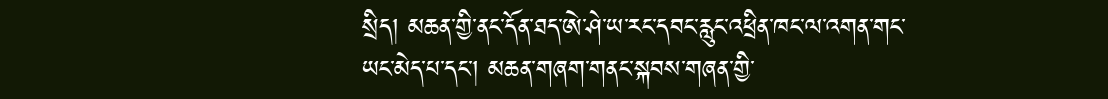སྲིད། མཆན་གྱི་ནང་དོན་ཐད་ཨེ་ཤེ་ཡ་རང་དབང་རླུང་འཕྲིན་ཁང་ལ་འགན་གང་ཡང་མེད་པ་དང་། མཆན་གཞག་གནང་སྐབས་གཞན་གྱི་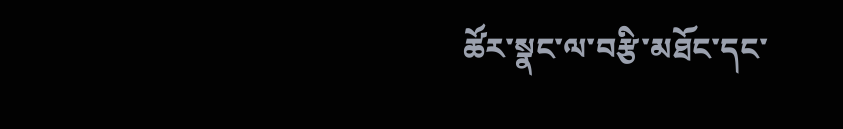ཚོར་སྣང་ལ་བརྩི་མཐོང་དང་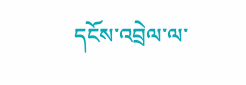དངོས་འབྲེལ་ལ་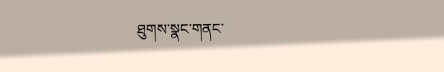ཐུགས་སྣང་གནང་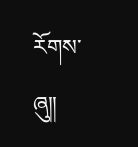རོགས་ཞུ༎